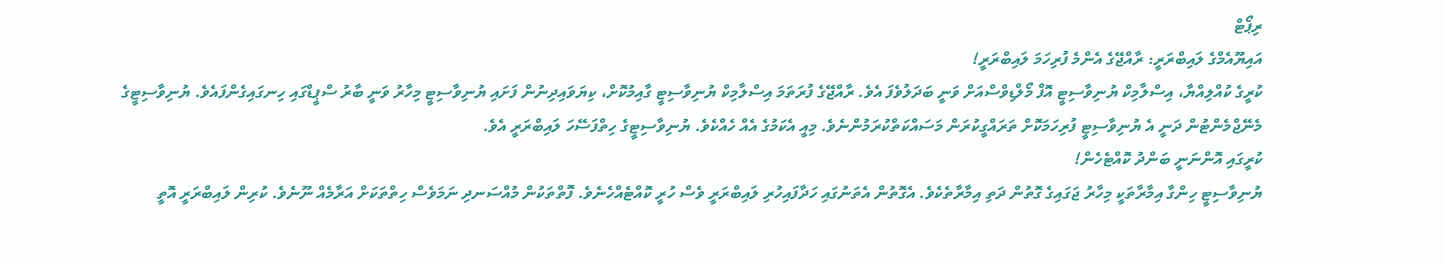ރިޕޯޓް
އައިޔޫއެމްގެ ލައިބްރަރީ: ރާއްޖޭގެ އެންމެ ފުރިހަމަ ލައިބްރަރީ!
ކުރީގެ ކުއްލިއްޔާ، އިސްލާމިކް ޔުނިވާސިޓީ އޮފް މޯލްޑިވްސްއަށް ވަނީ ބަދަލުވެފަ އެވެ. ރާއްޖޭގެ ފުރަތަމަ އިސްލާމިކް ޔުނިވާސިޓީ ގާއިމުކޮށް، ކިޔަވައިދިނުން ފަށައި ޔުނިވާސިޓީ މިހާރު ވަނީ ބާރު ސްޕީޑްގައި ހިނގައިގެންފައެވެ. ޔުނިވާސިޓީގެ މެނޭޖްމެންޓުން ދަނީ އެ ޔުނިވާސިޓީ ފުރިހަމަކޮށް ތަރައްގީކުރަން މަސައްކަތްކުރަމުންނެވެ. މިއީ އެކަމުގެ އެއް ހެއްކެވެ. ޔުނިވާސިޓީގެ ހިތްފަސޭހަ ލައިބްރަރީ އެވެ.
ކުރީގައި އޮންނަނީ ބަންދު ކޮއްޓެހެން!
ޔުނިވާސިޓީ ހިންގާ އިމާރާތަކީ މިހާރު ޖަގައިގެ ގޮތުން ދަތި އިމާރާތެކެވެ. އެގޮތުން އެތަނުގައި ހަދާފައިހުރި ލައިބްރަރީ ވެސް ހުރީ ކޮއްޓެއްހެނެވެ. ފޮތްތަކުން މުއްސަނދި ނަމަވެސް ހިތްތަކަށް އަރާމެއް ނޫނެވެ. ކުރިން ލައިބްރަރީ އޮތީ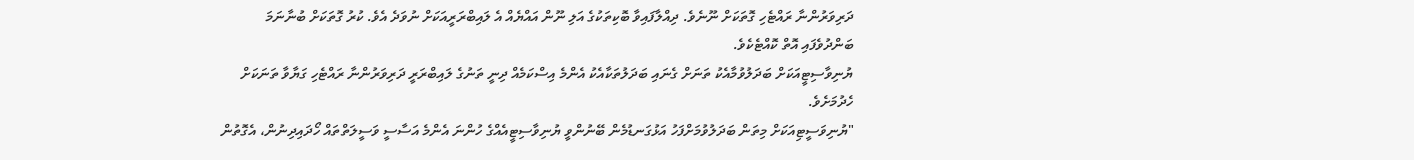ދަރިވަރުންނާ ރައްޓެހި ގޮތަކަށް ނޫނެވެ. ދިއްލާފައިވާ ބޮކިތަކުގެ އަލި ނޫން އައްޔެއް އެ ލައިބްރަރީއަކަށް ނުވަދެ އެވެ. ކުރު ގޮތަކަށް ބުނާނަމަ ބަންދުވެފައި އޮތް ކޮއްޓެކެވެ.
ޔުނިވާސިޓީއަކަށް ބަދަލުވުމާއެކު ތަނަށް ގެނައި ބަދަލުތަކާއެކު އެންމެ އިސްކަމެއް ދިނީ ތަނުގެ ލައިބްރަރީ ދަރިވަރުންނާ ރައްޓެހި ގަޔާވާ ތަނަކަށް ހެދުމަށެވެ.
"ޔުނިވަސީޓިއަކަށް މިތަން ބަދަލުވުމަށްފަހު އަޅުގަނޑުމެން ބޭނުންވީ ޔުނިވާސިޓީއެއްގެ ހުންނަ އެންމެ އަސާސީ ވަސީލަތްތައް ހޯދައިދިނުން، އެގޮތުން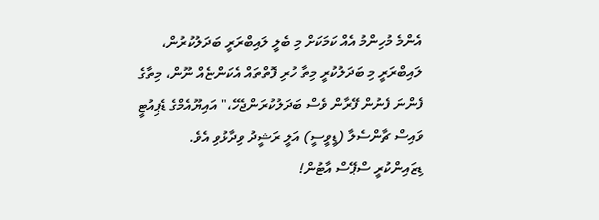އެންމެ މުހިންމު އެއް ކަމަކަށް މި ބެލީ ލައިބްރަރީ ބަދަލުކުރުން، ލައިބްރަރީ މި ބަދަލުކުރީ މިތާ ހުރި ފޮތްތައް އެކަންޏެއް ނޫން، މިތާގެ ފެންނަ ފެނުން ފޭރާން ވެސް ބަދަލުކުރަންޖެހޭ،" އައިޔޫއެމްގެ ޑެޕިއުޓީ ވައިސް ޗާންސެލާ (ޑީވީސީ) އަލީ ރަޝީދު ވިދާޅުވި އެވެ.
ޑިޒައިންކުރީ ސްޕޭސް އާޓުން!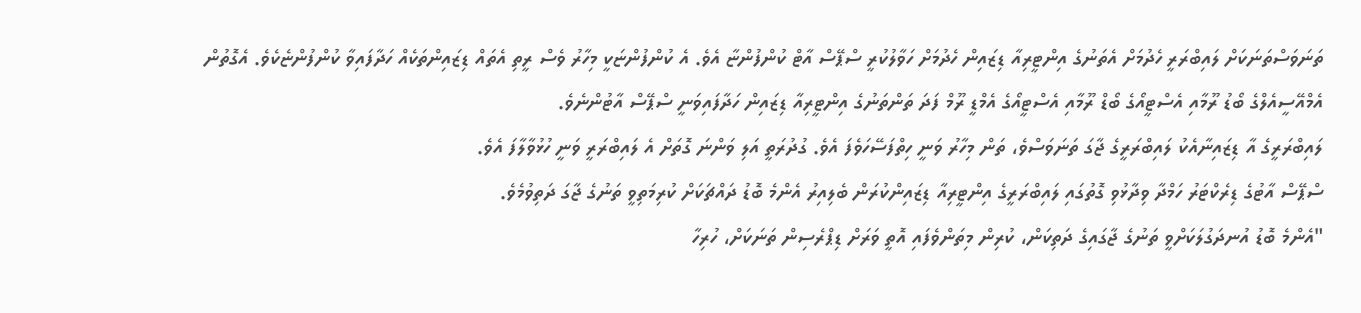ތަނަވަސްތަނަކަށް ލައިބްރަރީ ހެދުމަށް އެތަނުގެ އިންޓީރިއާ ޑިޒައިން ހެދުމަށް ހަވާލުކުރީ ސްޕޭސް އާޓް ކުންފުންޏާ އެވެ. އެ ކުންފުންޏަކީ މިހާރު ވެސް ރީތި އެތައް ޑިޒައިންތަކެއް ހަދާފައިވާ ކުންފުންޏެކެވެ. އެގޮތުން އެމްއޭސީއެލްގެ ބޯޑު ރޫމާއި އެސްޓީއޯގެ ބޯޑް ރޫމާއި އެސްޓީއޯގެ އެމްޑީ ރޫމް ފަދަ ތަންތަނުގެ އިންޓީރިއާ ޑިޒައިން ހަދާފައިވަނީ ސްޕޭސް އާޓުންނެވެ.
ލައިބްރަރީގެ އާ ޑިޒައިނާއެކު ލައިބްރަރީގެ ޖާގަ ތަނަވަސްވެ، ތަން މިހާރު ވަނީ ހިތްފަސޭހަވެފަ އެވެ. ގުދުރަތީ އަލި ވަންނަ ގޮތަށް އެ ލައިބްރަރީ ވަނީ ހުޅުވާލާފަ އެވެ.
ސްޕޭސް އާޓުގެ ޑިރެކްޓަރު ހަމްދާ ވިދާޅުވި ގޮތުގައި ލައިބްރަރީގެ އިންޓީރިއާ ޑިޒައިންކުރަން ބެލިއިރު އެންމެ ބޮޑު ދައްޗަކަށް ކުރިމަތިވީ ތަނުގެ ޖާގަ ދަތިވުމެވެ.
"އެންމެ ބޮޑު އުނދަގުލަކަށްވީ ތަނުގެ ޖާގައިގެ ދަތިކަން، ކުރިން މިތަންވެފައި އޮތީ ވަރަށް ޑިޕްރެސިން ތަނަކަށް، ހުރިހާ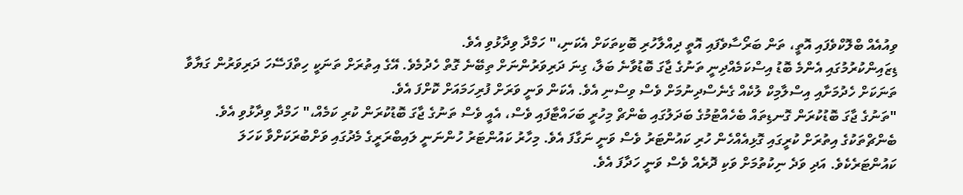ވިއުއެއް ބްލޮކްވެފައި އޮތީ، ތަން ބަރޯސާވެފައި އޮތީ ދިއްލާހުރި ބޮކިތަކަށް އެކަނި،" ހަމްދާ ވިދާޅުވި އެވެ.
ޑިޒައިންކުރުމުގައި އެންމެ ބޮޑު އިސްކަމެއްދިނީ ތަނުގެ ޖާގަ ބޮޑުވާނެ ބަލާ، ގިނަ ދަރިވަރުންނަށް ތިބޭނެ ގޮތް ހެދުމެވެ. އޭގެ އިތުރަށް ތަނަކީ ހިތްފަސޭހަ ދަރިވަރުން ގަޔާވާ ތަނަކަށް ހެދުމަށާއި އިސްލާމިކް ލުކެއް ގެނެސްދިނުމަށް ވެސް ވިސްނި އެވެ. އެކަން ވަނީ ވަރަށް ފުރިހަމައަށް ކޮށްފަ އެވެ.
"ތަނުގެ ޖާގަ ބޮޑުކުރަން ގޮނޑިތައް ބެހެއްޓުމުގެ ބަދަލުގައި ބެންޗް މިހުރީ ބަހައްޓާފައި ވެސް، އެއީ ވެސް ތަނުގެ ޖާގަ ބޮޑުކުރަން ކުރި ކަމެއް،" ހަމްދާ ވިދާޅުވި އެވެ.
ބެންޗްތަކުގެ އިތުރަށް ކުރީގައި ގޮޅިއެއްހެން ހުރި ކައުންޓަރު ވެސް ވަނީ ނަގާފަ އެވެ. މިހާރު ކައުންޓަރު ހުންނަނީ ލައިބްރަރީގެ މެދުގައި ވަށްބުރަކަށްވާ ކަހަލަ ކައުންޓަރެކެވެ. އަދި ވަދެ ނިކުތުމަށް ވަކި ދޮރެއް ވެސް ވަނީ ހަދާފަ އެވެ.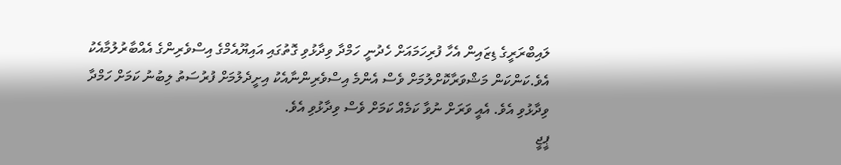ލައިބްރަރީގެ ޑިޒައިން އެހާ ފުރިހަމައަށް ހެދުނީ ހަމްދާ ވިދާޅުވި ގޮތުގައި އައިޔޫއެމްގެ އިސްވެރިންގެ އެއްބާރުލުމާއެކު އެވެ.ކަންކަން މަޝްވަރާކޮށްލުމަށް ވެސް އެންމެ އިސްވެރިންނާއެކު އިށީދެލުމަށް ފުރުސަތު ލިބުނު ކަމަށް ހަމްދާ ވިދާޅުވި އެވެ. އެއީ ވަރަށް ނުވާ ކަމެއް ކަމަށް ވެސް ވިދާޅުވި އެވެ.
ޕީޖީ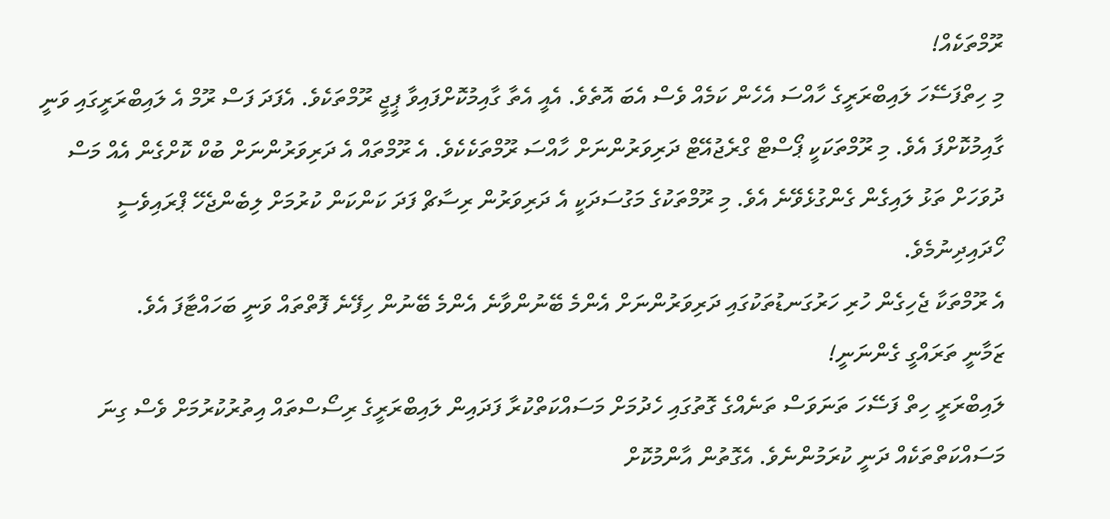ރޫމްތަކެއް!
މި ހިތްފަސޭހަ ލައިބްރަރީގެ ހާއްސަ އެހެން ކަމެއް ވެސް އެބަ އޮތެވެ. އެއީ އެތާ ގާއިމުކޮށްފައިވާ ޕީޖީ ރޫމްތަކެވެ. އެފަދަ ފަސް ރޫމް އެ ލައިބްރަރީގައި ވަނީ ގާއިމުކޮށްފަ އެވެ. މި ރޫމްތަކަކީ ޕޯސްޓް ގްރެޖުއޭޓް ދަރިވަރުންނަށް ހާއްސަ ރޫމްތަކެކެވެ. އެ ރޫމްތައް އެ ދަރިވަރުންނަށް ބުކް ކޮށްގެން އެއް މަސް ދުވަހަށް ތަޅު ލައިގެން ގެންގުޅެވޭނެ އެވެ. މި ރޫމްތަކުގެ މަގުސަދަކީ އެ ދަރިވަރުން ރިސާޗް ފަދަ ކަންކަން ކުރުމަށް ލިބެންޖެހޭ ޕްރައިވެސީ ހޯދައިދިނުމެވެ.
އެ ރޫމްތަކާ ޖެހިގެން ހުރި ހަރުގަނޑުތަކުގައި ދަރިވަރުންނަށް އެންމެ ބޭނުންވާނެ އެންމެ ބޭނުން ހިފޭނެ ފޮތްތައް ވަނީ ބަހައްޓާފަ އެވެ.
ޒަމާނީ ތަރައްގީ ގެންނަނީ!
ލައިބްރަރީ ހިތް ފަސޭހަ ތަނަވަސް ތަނެއްގެ ގޮތުގައި ހެދުމަށް މަސައްކަތްކުރާ ފަދައިން ލައިބްރަރީގެ ރިސޯސްތައް އިތުރުކުރުމަށް ވެސް ގިނަ މަސައްކަތްތަކެއް ދަނީ ކުރަމުންނެވެ. އެގޮތުން އާންމުކޮށް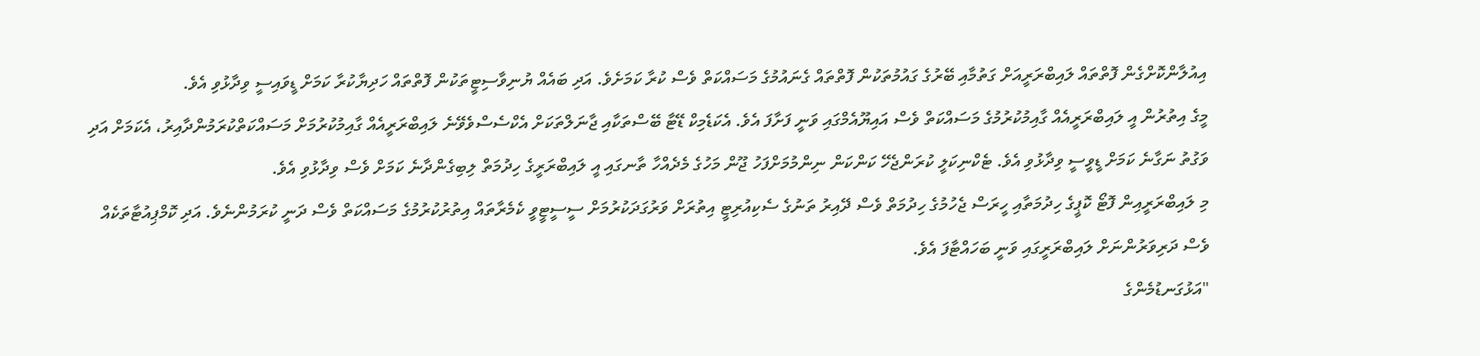އިއުލާންކޮށްގެން ފޮތްތައް ލައިބްރަރީއަށް ގަތުމާއި ބޭރުގެ ގައުމުތަކުން ފޮތްތައް ގެނައުމުގެ މަސައްކަތް ވެސް ކުރާ ކަމަށެވެ. އަދި ބައެއް ޔުނިވާސިޓީތަކުން ފޮތްތައް ހަދިޔާކުރާ ކަމަށް ޑީވައިސީ ވިދާޅުވި އެވެ.
މީގެ އިތުރުން އީ ލައިބްރަރީއެއް ގާއިމުކުރުމުގެ މަސައްކަތް ވެސް އައިޔޫއެމްގައި ވަނީ ފަށާފަ އެވެ. އެކަޑެމިކް ޑޭޓާ ބޭސްތަކާއި ޖާނަލްތަކަށް އެކްސެސްވެވޭނެ ލައިބްރަރީއެއް ގާއިމުކުރުމަށް މަސައްކަތްކުރަމުންދާއިރު، އެކަމަށް އަދި ވަގުތު ނަގާނެ ކަމަށް ޑީވީސީ ވިދާޅުވި އެވެ. ޓެކްނިކަލީ ކުރަންޖެހޭ ކަންކަން ނިންމުމަށްފަހު ޖޫން މަހުގެ މެދެއްހާ ތާނގައި އީ ލައިބްރަރީގެ ހިދުމަތް ލިބިގެންދާނެ ކަމަށް ވެސް ވިދާޅުވި އެވެ.
މި ލައިބްރަރީއިން ފޮޓޯ ކޮޕީގެ ހިދުމަތާއި ހީރަސް ޖެހުމުގެ ހިދުމަތް ވެސް ދޭއިރު ތަނުގެ ސެކިއުރިޓީ އިތުރަށް ވަރުގަދަކުރުމަށް ސީސީޓީވީ ކެމެރާތައް އިތުރުކުރުމުގެ މަސައްކަތް ވެސް ދަނީ ކުރަމުންނެވެ. އަދި ކޮމްޕިއުޓާތަކެއް ވެސް ދަރިވަރުންނަށް ލައިބްރަރީގައި ވަނީ ބަހައްޓާފަ އެވެ.
"އަޅުގަނޑުމެންގެ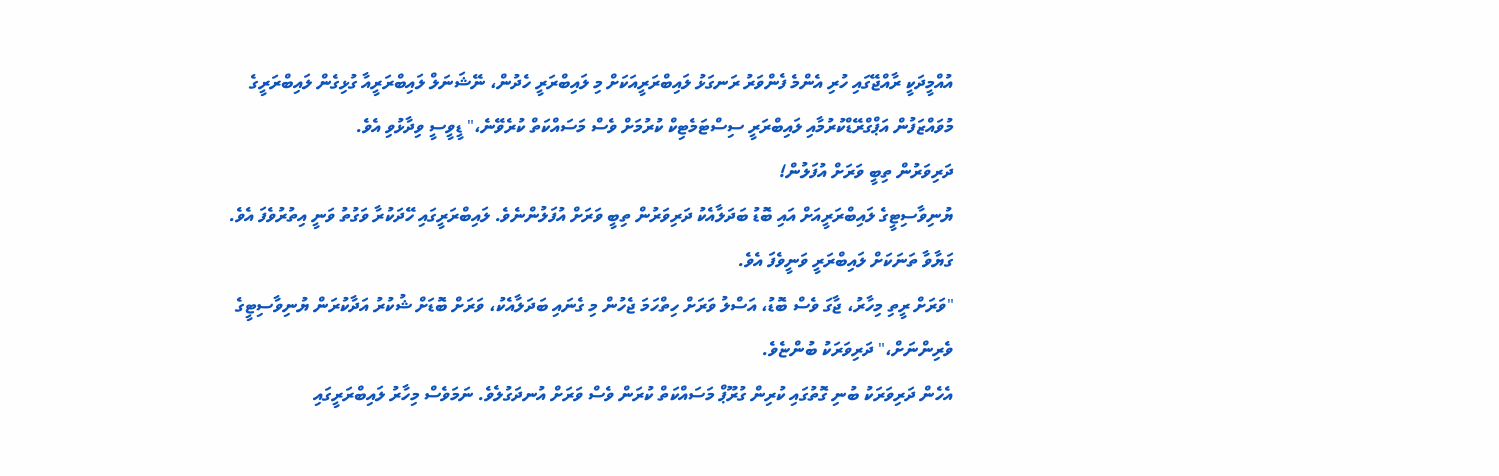އުއްމީދަކީ ރާއްޖޭގައި ހުރި އެންމެ ފެންވަރު ރަނގަޅު ލައިބްރަރީއަކަށް މި ލައިބްރަރީ ހެދުން، ނޭޝަނަލް ލައިބްރަރީއާ ގުޅިގެން ލައިބްރަރީގެ މުވައްޒަފުން އަޕްގްރޭޑްކުރުމާއި ލައިބްރަރީ ސިސްޓަމެޓިކް ކުރުމަށް ވެސް މަސައްކަތް ކުރެވޭނެ،" ޑީވީސީ ވިދާޅުވި އެވެ.
ދަރިވަރުން ތިބީ ވަރަށް އުފަލުން!
ޔުނިވާސިޓީގެ ލައިބްރަރީއަށް އައި ބޮޑު ބަދަލާއެކު ދަރިވަރުން ތިބީ ވަރަށް އުފަލުންނެވެ. ލައިބްރަރީގައި ހޭދަކުރާ ވަގުތު ވަނީ އިތުރުވެފަ އެވެ. ގަޔާވާ ތަނަކަށް ލައިބްރަރީ ވަނީވެފަ އެވެ.
"ވަރަށް ރީތި މިހާރު، ޖާގަ ވެސް ބޮޑު، އަސްލު ވަރަށް ހިތްހަމަ ޖެހުން މި ގެނައި ބަދަލާއެކު، ވަރަށް ބޮޑަށް ޝުކުރު އަދާކުރަން ޔުނިވާސިޓީގެ ވެރިންނަށް،" ދަރިވަރަކު ބުންޏެވެ.
އެހެން ދަރިވަރަކު ބުނި ގޮތުގައި ކުރިން ގުރޫޕް މަސައްކަތް ކުރަން ވެސް ވަރަށް އުނދަގުލެވެ. ނަމަވެސް މިހާރު ލައިބްރަރީގައި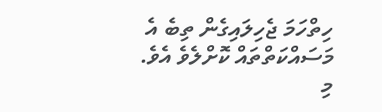ހިތްހަމަ ޖެހިލައިގެން ތިބެ އެ މަސައްކަތްތައް ކޮށްލެވެ އެވެ.
މި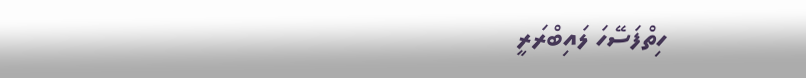ހިތްފަސޭހަ ލައިބްރަރީ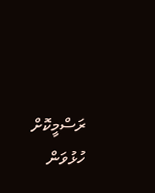ރަސްމީކޮށް ހުޅުވަން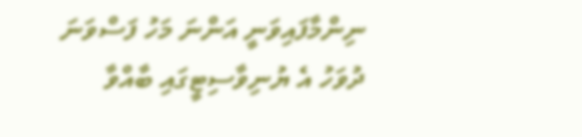ނިންމާފައިވަނީ އަންނަ މަހު ފަސްވަނަ ދުވަހު އެ ޔުނިވާސިޓީގައި ބާއްވާ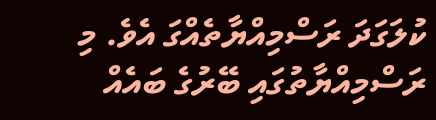ކުލަގަދަ ރަސްމިއްޔާތެއްގަ އެވެ. މި ރަސްމިއްޔާތުގައި ބޭރުގެ ބައެއް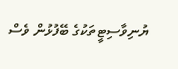ޔުނިވާސިޓީތަކުގެ ބޭފުޅުން ވެސް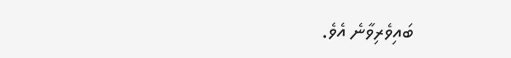ބައިވެރިވާނެ އެވެ.